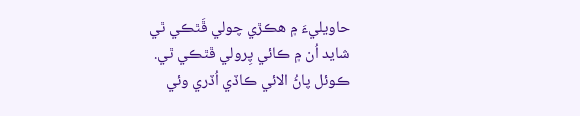حاويليءَ ۾ هڪڙي چولي ڦَٿڪي ٿي
شايد اُن ۾ ڪائي پِرولي ڦٿڪي ٿي.
ڪوئل پاڻُ الائي ڪاڏي اُڏري وئي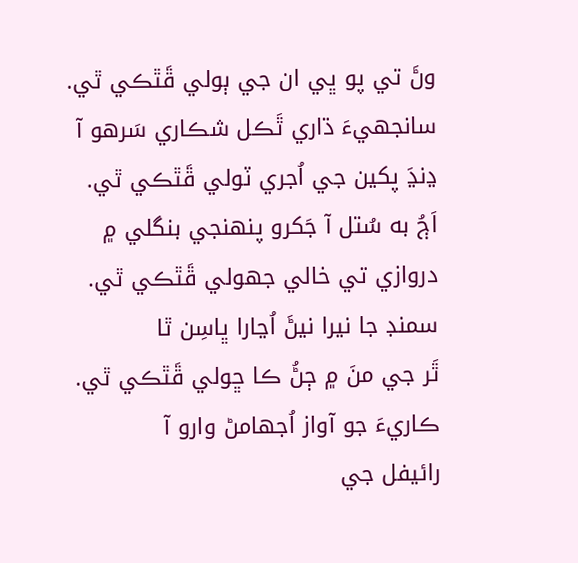وڻَ تي پو ڀي ان جي ٻولي ڦَٿڪي ٿي.
سانجھيءَ ڌاري ٿَڪل شڪاري سَرهو آ
ڍنڍَ پکين جي اُجري ٽولي ڦَٿڪي ٿي.
اَڄُ به سُتل آ جَکرو پنهنجي بنگلي ۾
دروازي تي خالي جھولي ڦَٿڪي ٿي.
سمنڊ جا نيرا نيڻَ اُڃارا ڀاسِن ٿا
ٿَر جي منَ ۾ ڄڻُ ڪا ڇولي ڦَٿڪي ٿي.
ڪاريءَ جو آواز اُجھامڻ وارو آ
رائيفل جي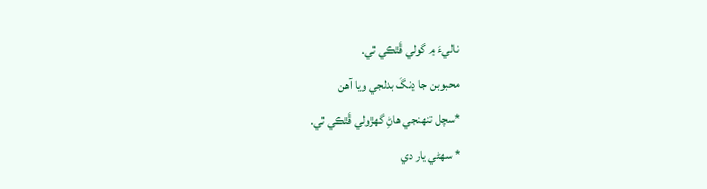ناليءَ ۾ گولي ڦَٿڪي ٿي.
محبوبن جا ڍنگَ بدلجي ويا آهن
*سچل تنهنجي هاڻِ گھڙولي ڦَٿڪي ٿي.
* سهڻي يار دي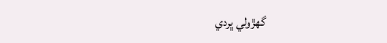گھڙولي ڀردي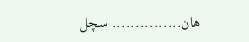هان............... سچل